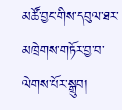མཚོ་བྱང་གིས་དབུལ་ཐར་མཁྲེགས་གཏོར་བྱ་བ་ལེགས་པོར་སྒྲུབ།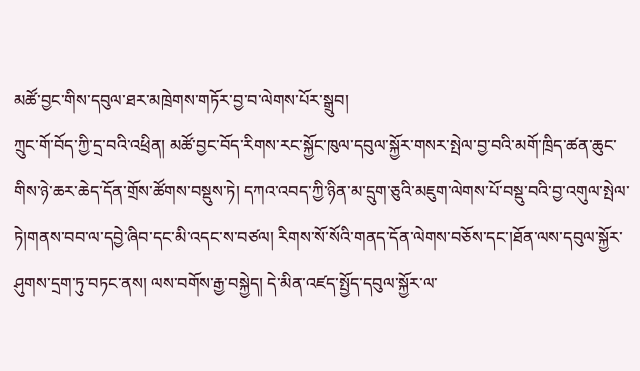མཚོ་བྱང་གིས་དབུལ་ཐར་མཁྲེགས་གཏོར་བྱ་བ་ལེགས་པོར་སྒྲུབ།
ཀྲུང་གོ་བོད་ཀྱི་དྲ་བའི་འཕྲིན། མཚོ་བྱང་བོད་རིགས་རང་སྐྱོང་ཁུལ་དབུལ་སྐྱོར་གསར་སྤེལ་བྱ་བའི་མགོ་ཁྲིད་ཚན་ཆུང་གིས་ཉེ་ཆར་ཆེད་དོན་གྲོས་ཚོགས་བསྡུས་ཏེ། དཀའ་འབད་ཀྱི་ཉིན་མ་དྲུག་ཅུའི་མཇུག་ལེགས་པོ་བསྡུ་བའི་བྱ་འགུལ་སྤེལ་ཏེ།གནས་བབ་ལ་དབྱེ་ཞིབ་དང་མི་འདང་ས་བཙལ། རིགས་སོ་སོའི་གནད་དོན་ལེགས་བཅོས་དང་།ཐོན་ལས་དབུལ་སྐྱོར་ཤུགས་དྲག་ཏུ་བཏང་ནས། ལས་བགོས་རྒྱ་བསྐྱེད། དེ་མིན་འཛད་སྤྱོད་དབུལ་སྐྱོར་ལ་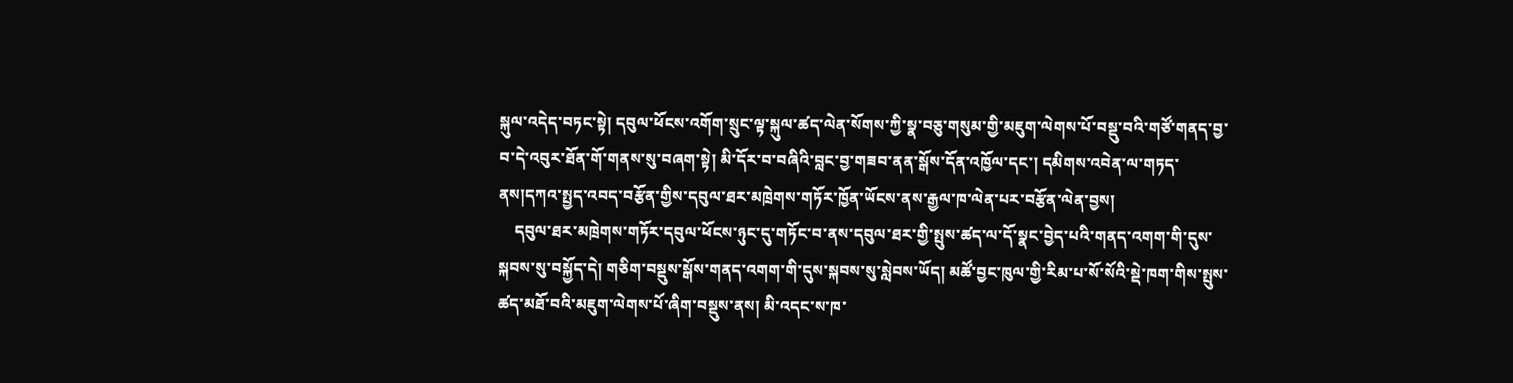སྐུལ་འདེད་བཏང་སྟེ། དབུལ་ཕོངས་འགོག་སྲུང་ལྟ་སྐུལ་ཚད་ལེན་སོགས་ཀྱི་སྣ་བཅུ་གསུམ་གྱི་མཇུག་ལེགས་པོ་བསྡུ་བའི་གཙོ་གནད་བྱ་བ་དེ་འབུར་ཐོན་གོ་གནས་སུ་བཞག་སྟེ། མི་དོར་བ་བཞིའི་བླང་བྱ་གཟབ་ནན་སྒོས་དོན་འཁྱོལ་དང་། དམིགས་འབེན་ལ་གཏད་ནས།དཀའ་སྤྱད་འབད་བརྩོན་གྱིས་དབུལ་ཐར་མཁྲེགས་གཏོར་ཁྱོན་ཡོངས་ནས་རྒྱལ་ཁ་ལེན་པར་བརྩོན་ལེན་བྱས།
    དབུལ་ཐར་མཁྲེགས་གཏོར་དབུལ་ཕོངས་ཉུང་དུ་གཏོང་བ་ནས་དབུལ་ཐར་གྱི་སྤུས་ཚད་ལ་དོ་སྣང་བྱེད་པའི་གནད་འགག་གི་དུས་སྐབས་སུ་བསྐྱོད་དེ། གཅིག་བསྡུས་སྒོས་གནད་འགག་གི་དུས་སྐབས་སུ་སླེབས་ཡོད། མཚོ་བྱང་ཁུལ་གྱི་རིམ་པ་སོ་སོའི་སྡེ་ཁག་གིས་སྤུས་ཚད་མཐོ་བའི་མཇུག་ལེགས་པོ་ཞིག་བསྡུས་ནས། མི་འདང་ས་ཁ་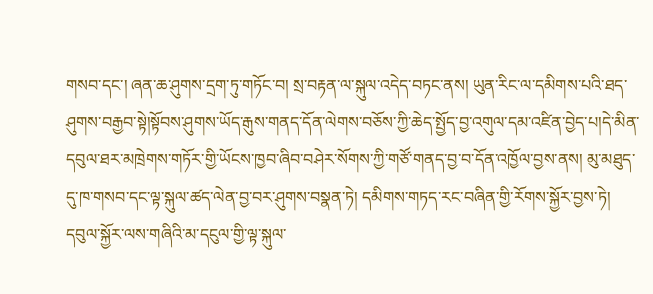གསབ་དང་། ཞན་ཆ་ཤུགས་དྲག་ཏུ་གཏོང་བ། སྲ་བརྟན་ལ་སྐུལ་འདེད་བཏང་ནས། ཡུན་རིང་ལ་དམིགས་པའི་ཐད་ཤུགས་བརྒྱབ་སྟེ།སྟོབས་ཤུགས་ཡོད་རྒུས་གནད་དོན་ལེགས་བཅོས་ཀྱི་ཆེད་སྤྱོད་བྱ་འགུལ་དམ་འཛིན་བྱེད་པ།དེ་མིན་དབུལ་ཐར་མཁྲེགས་གཏོར་གྱི་ཡོངས་ཁྱབ་ཞིབ་བཤེར་སོགས་ཀྱི་གཙོ་གནད་བྱ་བ་དོན་འཁྱོལ་བྱས་ནས། མུ་མཐུད་དུ་ཁ་གསབ་དང་ལྟ་སྐུལ་ཚད་ལེན་བྱ་བར་ཤུགས་བསྣན་ཏེ། དམིགས་གཏད་རང་བཞིན་གྱི་རོགས་སྐྱོར་བྱས་ཏེ། དབུལ་སྐྱོར་ལས་གཞིའི་མ་དངུལ་གྱི་ལྟ་སྐུལ་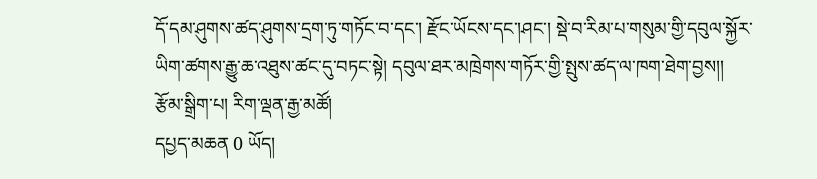དོ་དམ་ཤུགས་ཚད་ཤུགས་དྲག་ཏུ་གཏོང་བ་དང་། རྫོང་ཡོངས་དང་།ཤང་། སྡེ་བ་རིམ་པ་གསུམ་གྱི་དབུལ་སྐྱོར་ཡིག་ཚགས་རྒྱུ་ཆ་འཐུས་ཚང་དུ་བཏང་སྟེ། དབུལ་ཐར་མཁྲེགས་གཏོར་གྱི་སྤུས་ཚད་ལ་ཁག་ཐེག་བྱས།།
རྩོམ་སྒྲིག་པ། རིག་ལྡན་རྒྱ་མཚོ།
དཔྱད་མཆན 0 ཡོད།